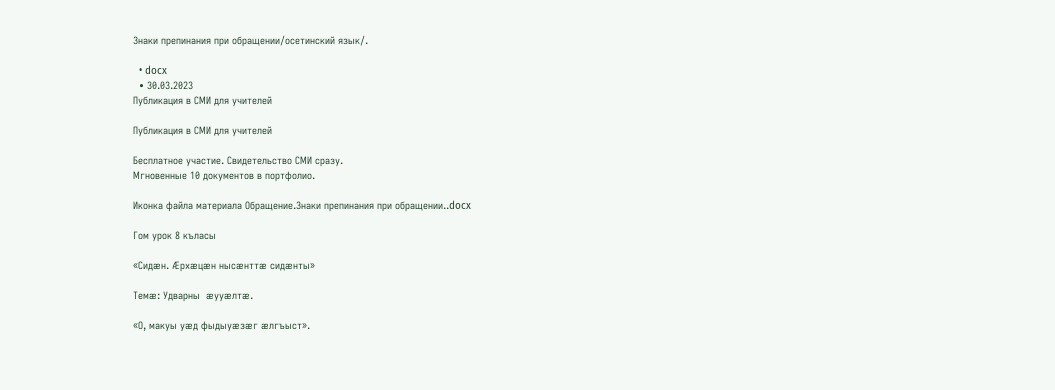Знаки препинания при обращении/осетинский язык/.

  • docx
  • 30.03.2023
Публикация в СМИ для учителей

Публикация в СМИ для учителей

Бесплатное участие. Свидетельство СМИ сразу.
Мгновенные 10 документов в портфолио.

Иконка файла материала Обращение.Знаки препинания при обращении..docx

Гом урок 8 къласы

«Сидæн. Æрхæцæн нысæнттæ сидæнты»

Темæ: Удварны  æууæлтæ.

«О, макуы уæд фыдыуæзæг æлгъыст».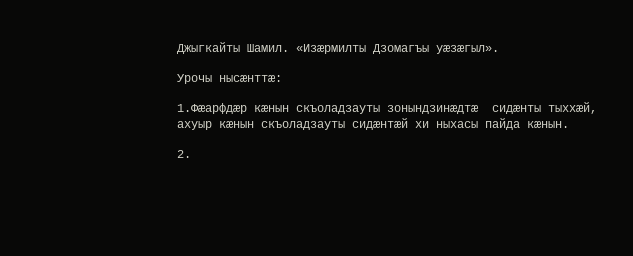Джыгкайты Шамил. «Изæрмилты Дзомагъы уæзæгыл».

Урочы нысæнттæ:

1.Фæарфдæр кæнын скъоладзауты зонындзинæдтæ  сидæнты тыххæй, ахуыр кæнын скъоладзауты сидæнтæй хи ныхасы пайда кæнын.

2.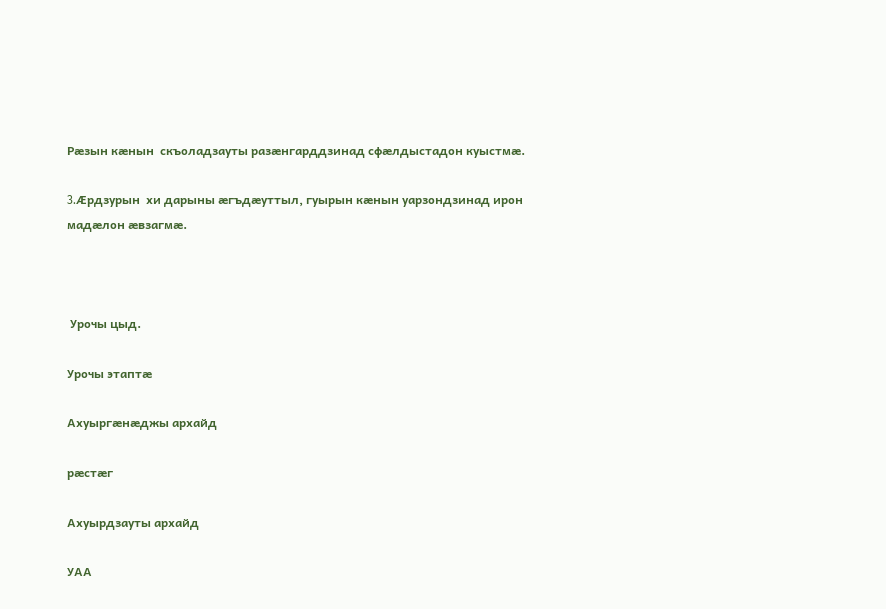Рæзын кæнын  скъоладзауты разæнгарддзинад сфæлдыстадон куыстмæ.

3.Æрдзурын  хи дарыны æгъдæуттыл, гуырын кæнын уарзондзинад ирон  мадæлон æвзагмæ.



 Урочы цыд.

Урочы этаптæ

Ахуыргæнæджы архайд

рæстæг

Ахуырдзауты архайд

УАА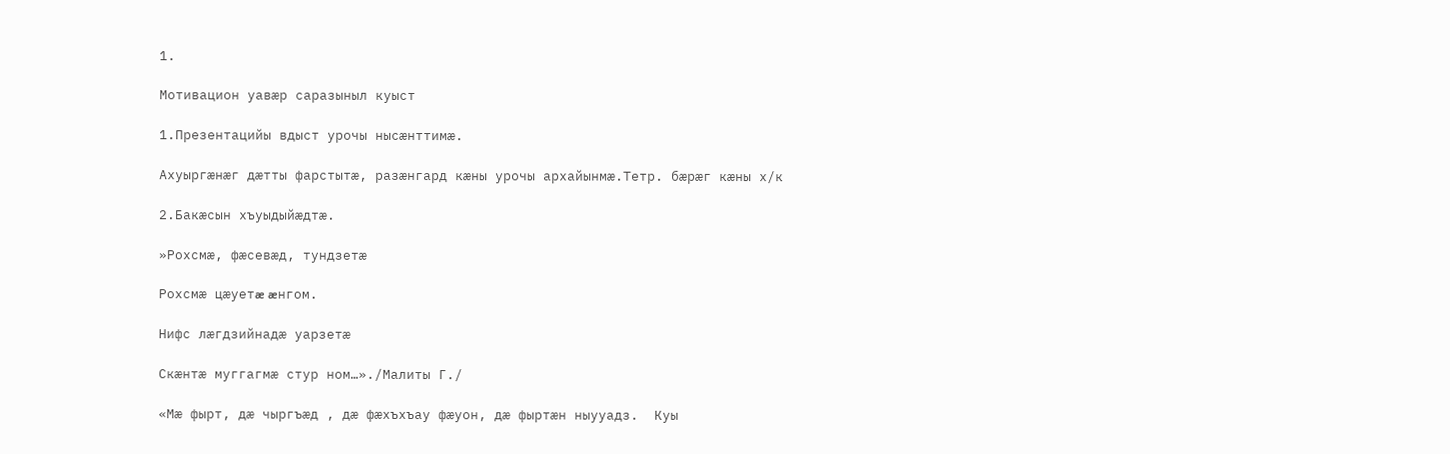1.

Мотивацион уавæр саразыныл куыст

1.Презентацийы вдыст урочы нысæнттимæ.

Ахуыргæнæг дæтты фарстытæ, разæнгард кæны урочы архайынмæ.Тетр. бæрæг кæны х/к

2.Бакæсын хъуыдыйæдтæ.

»Рохсмæ, фæсевæд, тундзетæ

Рохсмæ цæуетæ æнгом.

Нифс лæгдзийнадæ уарзетæ

Скæнтæ муггагмæ стур ном…»./Малиты Г./

«Мæ фырт, дæ чыргъæд , дæ фæхъхъау фæуон, дæ фыртæн ныууадз.  Куы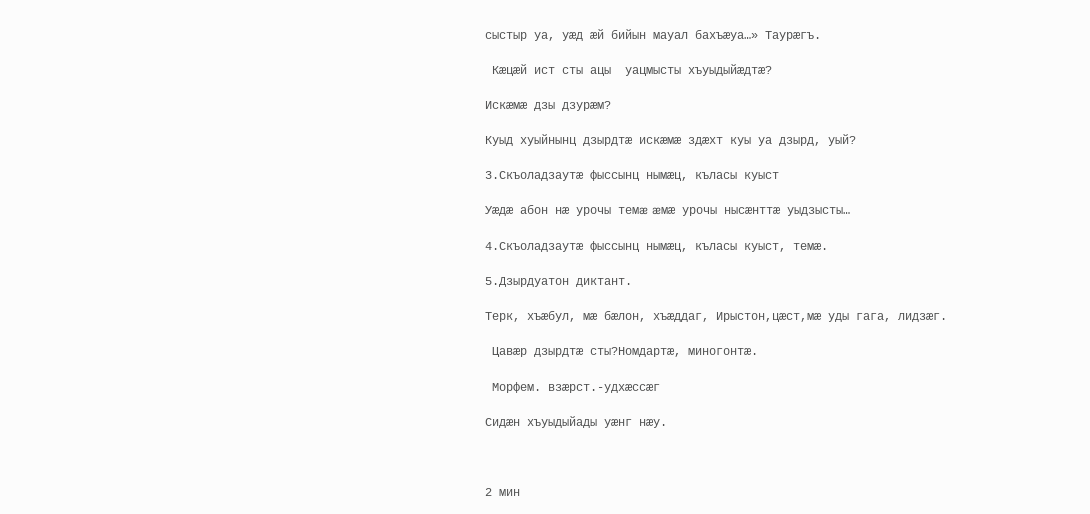сыстыр уа, уæд æй бийын мауал бахъæуа…» Таурæгъ.

 Кæцæй ист сты ацы  уацмысты хъуыдыйæдтæ?

Искæмæ дзы дзурæм?

Куыд хуыйнынц дзырдтæ искæмæ здæхт куы уа дзырд, уый?

3.Скъоладзаутæ фыссынц нымæц, къласы куыст

Уæдæ абон нæ урочы темæ æмæ урочы нысæнттæ уыдзысты…

4.Скъоладзаутæ фыссынц нымæц, къласы куыст, темæ.

5.Дзырдуатон диктант.

Терк, хъæбул, мæ бæлон, хъæддаг, Ирыстон,цæст,мæ уды гага, лидзæг.

 Цавæр дзырдтæ сты?Номдартæ, миногонтæ.

 Морфем. взæрст.-удхæссæг

Сидæн хъуыдыйады уæнг нæу.



2 мин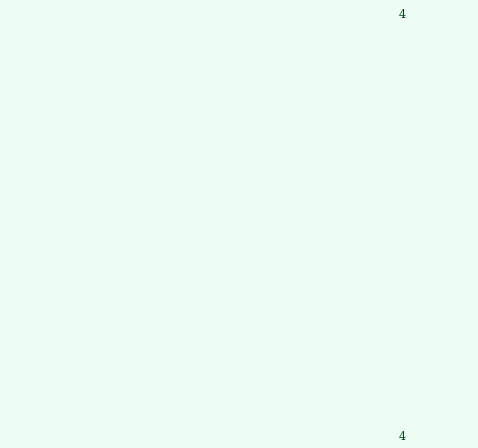4































4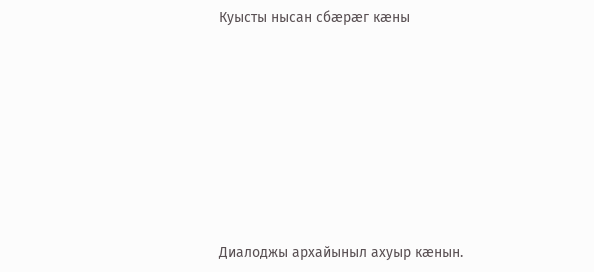Куысты нысан сбæрæг кæны









Диалоджы архайыныл ахуыр кæнын.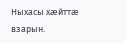Ныхасы хæйттæ взарын.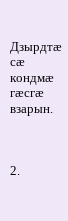Дзырдтæ сæ кондмæ гæсгæ взарын.



2.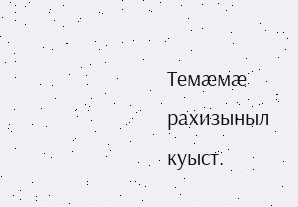Темæмæ рахизыныл куыст.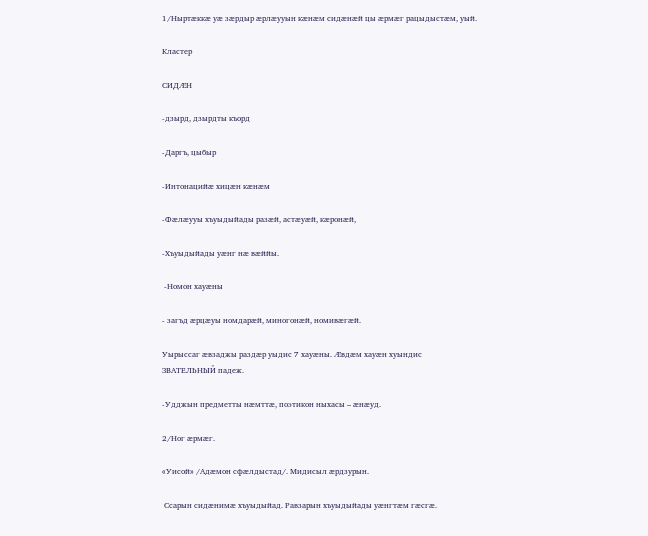1/Ныртæккæ уæ зæрдыр æрлæууын кæнæм сидæнæй цы æрмæг рацыдыстæм, уый.

Кластер

СИДÆН

-дзырд, дзырдты къорд

-Даргъ, цыбыр

-Интонацийæ хицæн кæнæм

-Фæлæууы хъуыдыйады разæй, астæуæй, кæронæй,

-Хъуыдыйады уæнг нæ вæййы.

 -Номон хауæны

- загъд æрцæуы номдарæй, миногонæй, номивæгæй.

Уырыссаг æвзаджы раздæр уыдис 7 хауæны. Æвдæм хауæн хуындис  ЗВАТЕЛЬНЫЙ падеж.

-Удджын предметты нæмттæ, поэтикон ныхасы – æнæуд.

2/Ног æрмæг.

«Уисой» /Адæмон сфæлдыстад/. Мидисыл æрдзурын.

 Ссарын сидæнимæ хъуыдыйад. Равзарын хъуыдыйады уæнгтæм гæсгæ.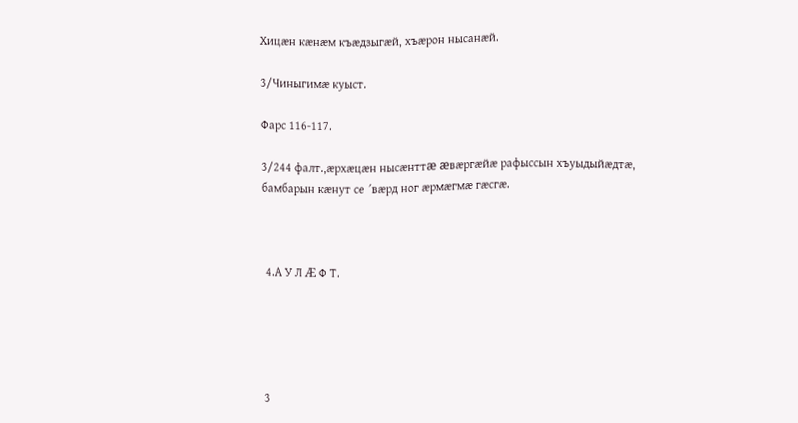Хицæн кæнæм къæдзыгæй, хъæрон нысанæй.

3/Чиныгимæ куыст.

Фарс 116-117.

3/244 фалт.,æрхæцæн нысæнттæ æвæргæйæ рафыссын хъуыдыйæдтæ, бамбарын кæнут се ´вæрд ног æрмæгмæ гæсгæ.



 4.А У Л Æ Ф Т.





3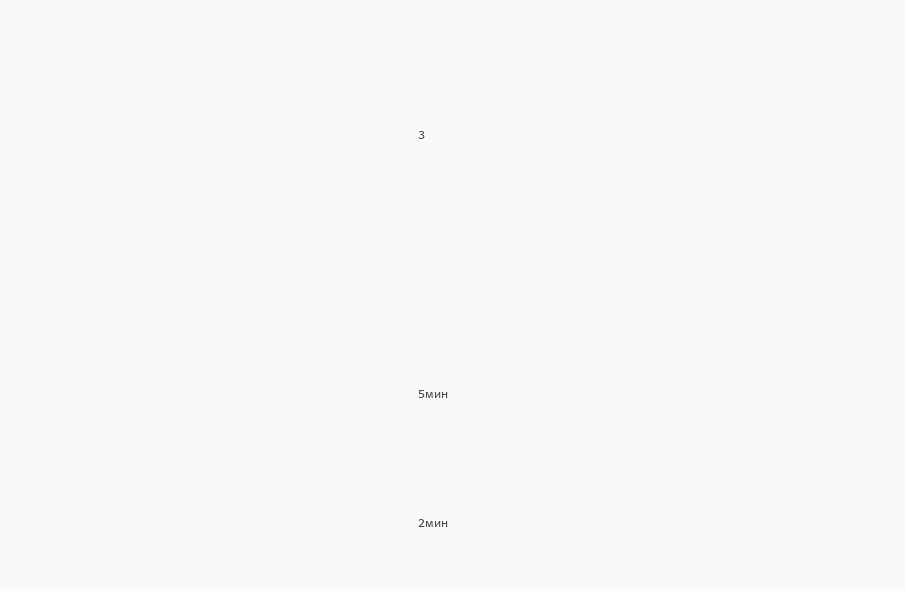3











5мин





2мин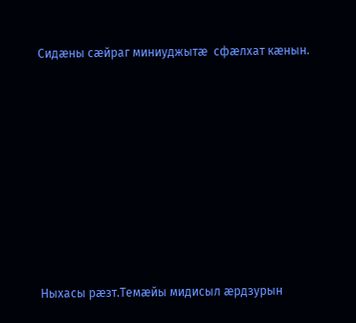Сидæны сæйраг миниуджытæ  сфæлхат кæнын.















Ныхасы рæзт.Темæйы мидисыл æрдзурын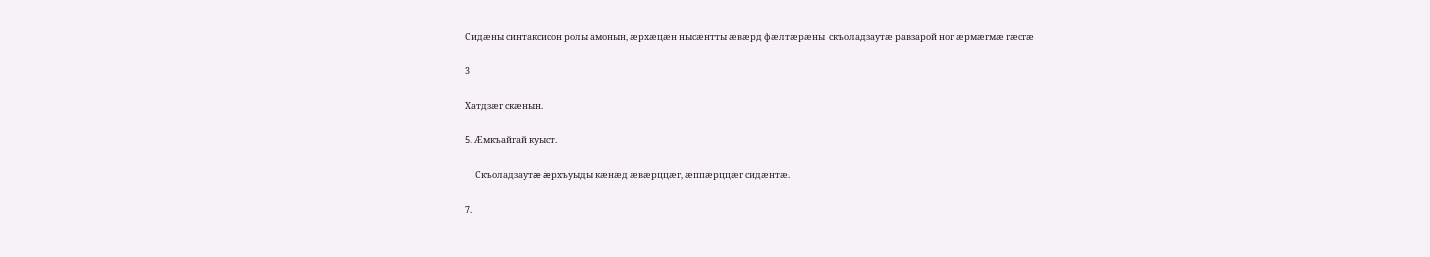Сидæны синтаксисон ролы амонын, æрхæцæн нысæнтты æвæрд фæлтæрæны  скъоладзаутæ равзарой ног æрмæгмæ гæсгæ

3

Хатдзæг скæнын.

5. Æмкъайгай куыст.

     Скъоладзаутæ æрхъуыды кæнæд æвæрццæг, æппæрццæг сидæнтæ.

7.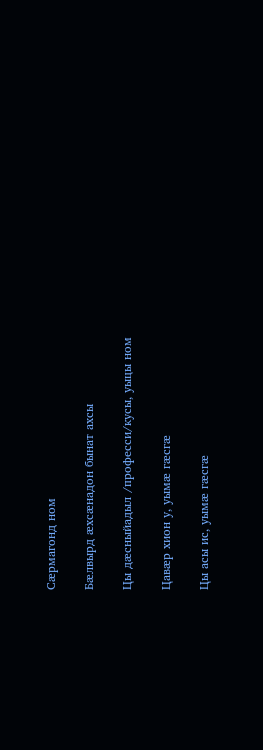Сæрмагонд ном

Бæлвырд æхсæнадон бынат ахсы

Цы дæсныйадыл /професси/кусы, уыцы ном

Цавæр хион у, уымæ гæсгæ

Цы асы ис, уымæ гæсгæ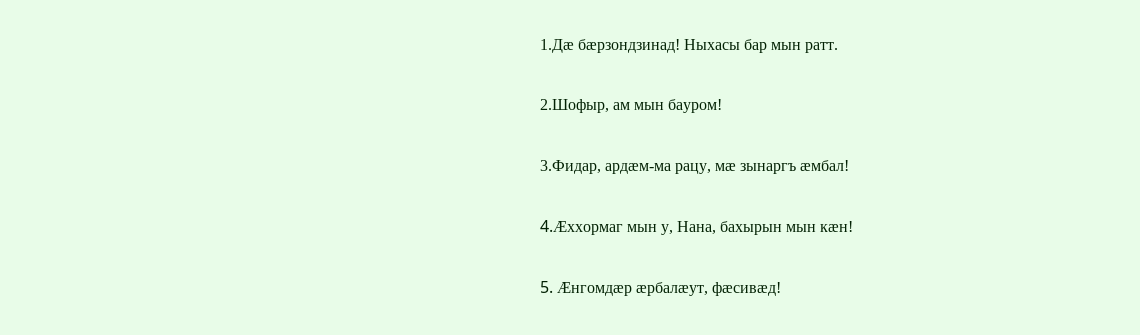1.Дæ бæрзондзинад! Ныхасы бар мын ратт.

2.Шофыр, ам мын бауром!

3.Фидар, ардæм-ма рацу, мæ зынаргъ æмбал!

4.Æххормаг мын у, Нана, бахырын мын кæн!

5. Æнгомдæр æрбалæут, фæсивæд!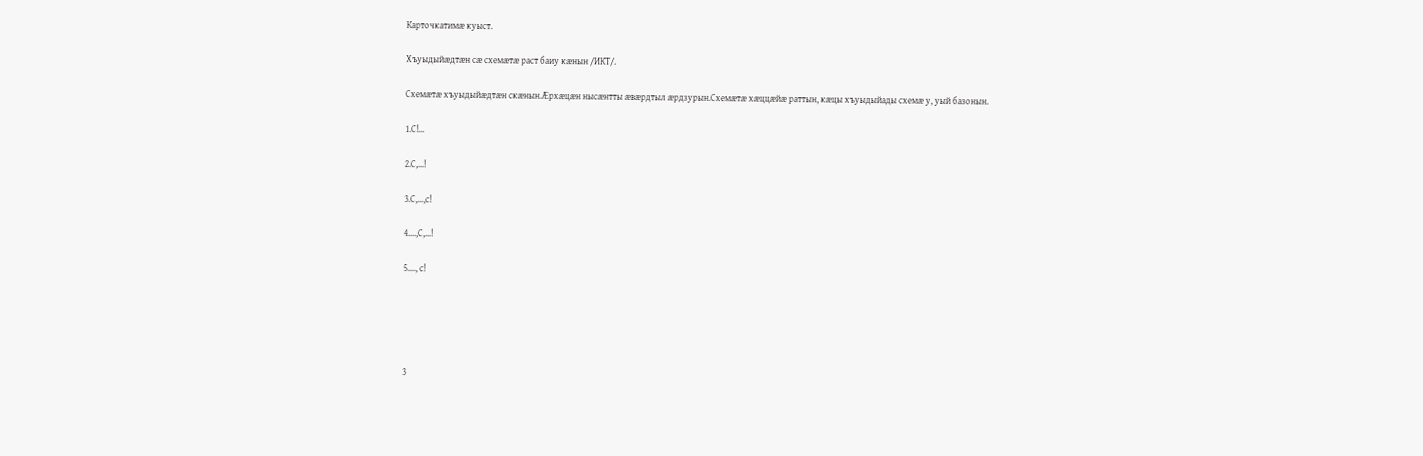Карточкатимæ куыст.

Хъуыдыйæдтæн сæ схемæтæ раст баиу кæнын /ИКТ/.

Схемæтæ хъуыдыйæдтæн скæнын.Æрхæцæн нысæнтты æвæрдтыл æрдзурын.Схемæтæ хæццæйæ раттын, кæцы хъуыдыйады схемæ у, уый базонын.

1.С!...

2.С,…!

3.С,…,с!

4….,С,…!

5…., с!





3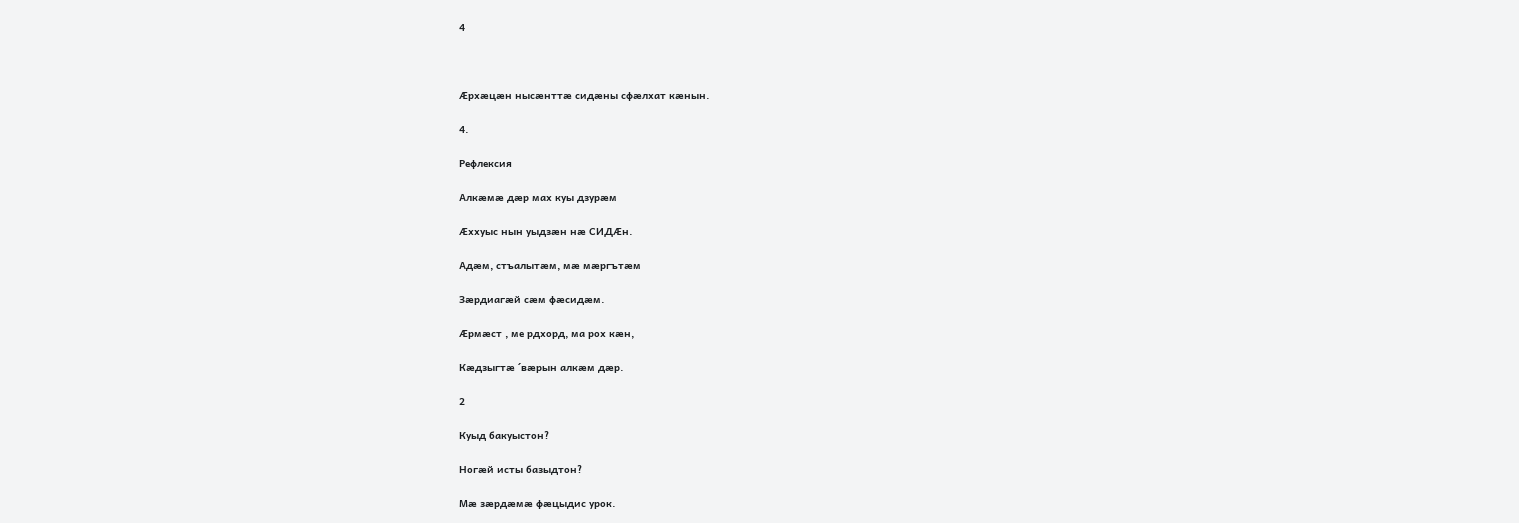4



Æрхæцæн нысæнттæ сидæны сфæлхат кæнын.

4.

Рефлексия

Алкæмæ дæр мах куы дзурæм

Æххуыс нын уыдзæн нæ СИДÆн.

Адæм, стъалытæм, мæ мæргътæм

Зæрдиагæй сæм фæсидæм.

Æрмæст , ме рдхорд, ма рох кæн,

Кæдзыгтæ ´вæрын алкæм дæр.

2

Куыд бакуыстон?

Ногæй исты базыдтон?

Мæ зæрдæмæ фæцыдис урок.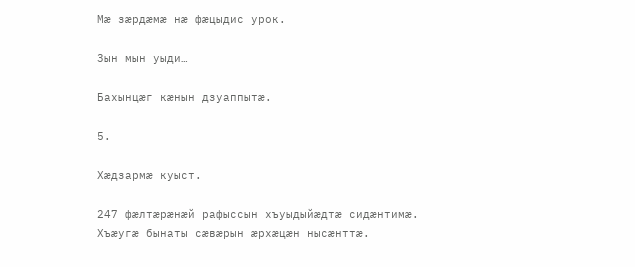Мæ зæрдæмæ нæ фæцыдис урок.

Зын мын уыди…

Бахынцæг кæнын дзуаппытæ.

5.

Хæдзармæ куыст.

247 фæлтæрæнæй рафыссын хъуыдыйæдтæ сидæнтимæ. Хъæугæ бынаты сæвæрын æрхæцæн нысæнттæ.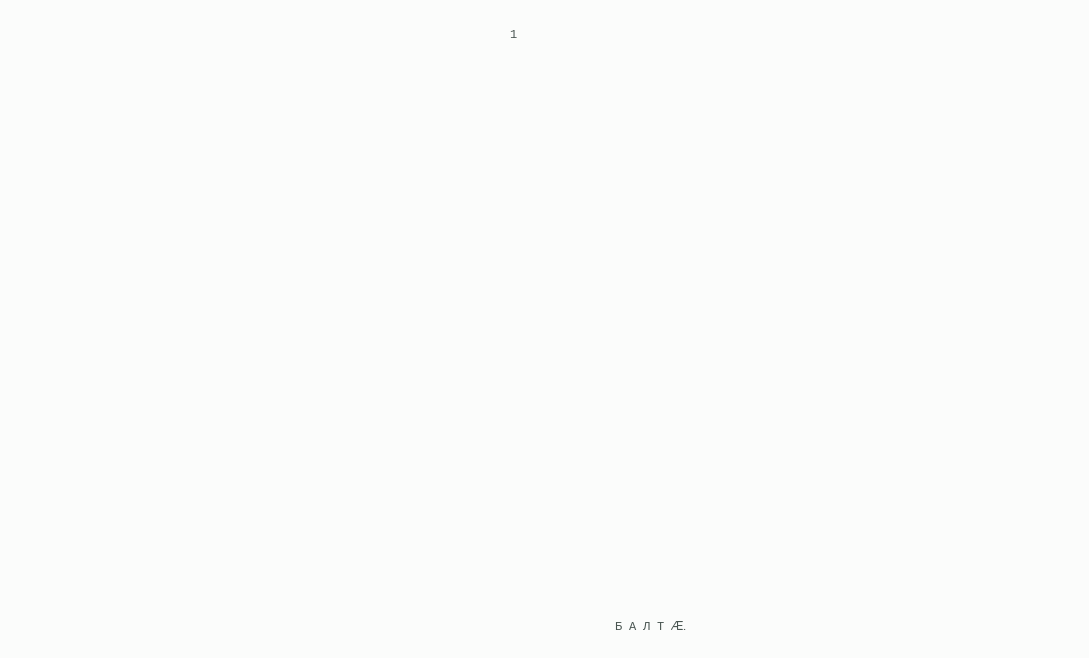1

























               Б А Л Т Æ.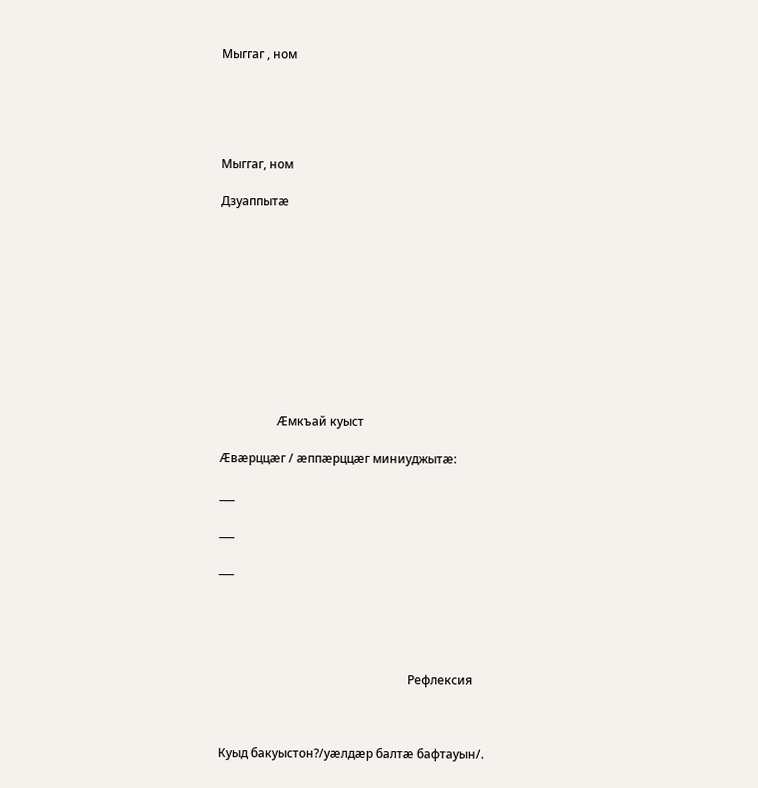Мыггаг , ном





Мыггаг, ном

Дзуаппытæ











                   Æмкъай куыст

Æвæрццæг / æппæрццæг миниуджытæ:

___

___

___





                                                               Рефлексия



Куыд бакуыстон?/уæлдæр балтæ бафтауын/.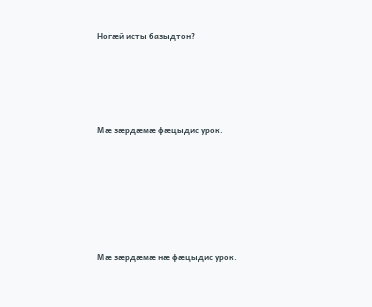Ногæй исты базыдтон?





Мæ зæрдæмæ фæцыдис урок.







Мæ зæрдæмæ нæ фæцыдис урок.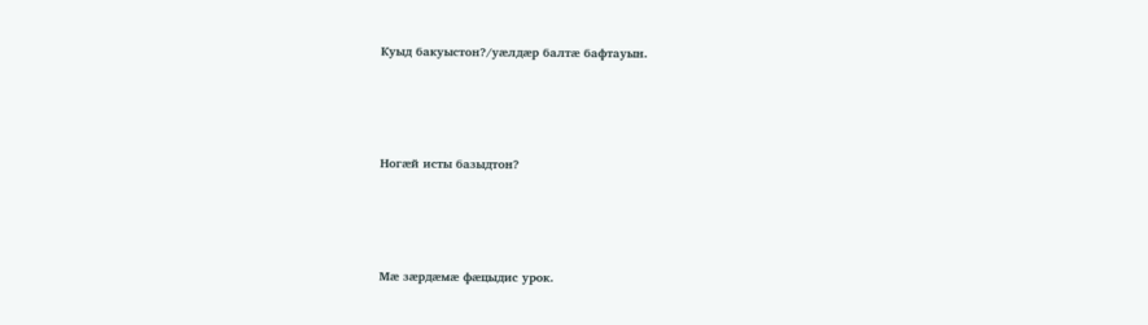Куыд бакуыстон?/уæлдæр балтæ бафтауын.





Ногæй исты базыдтон?





Мæ зæрдæмæ фæцыдис урок.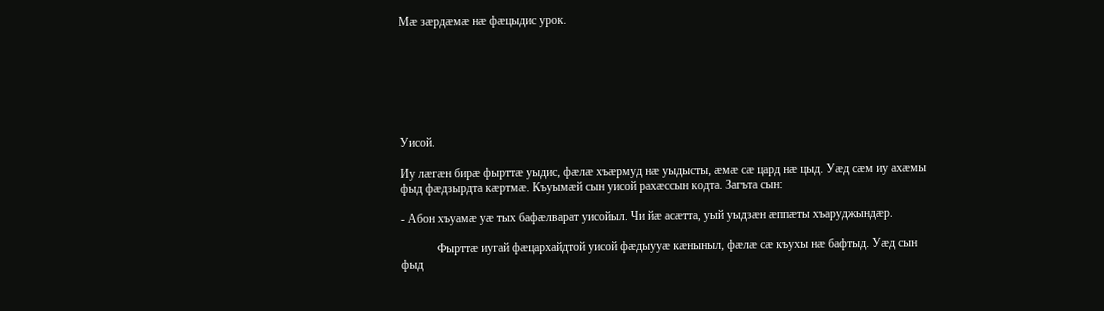Мæ зæрдæмæ нæ фæцыдис урок.







Уисой.

Иу лæгæн бирæ фырттæ уыдис, фæлæ хъæрмуд нæ уыдысты, æмæ сæ цард нæ цыд. Уæд сæм иу ахæмы фыд фæдзырдта кæртмæ. Къуымæй сын уисой рахæссын кодта. Загъта сын:

- Абон хъуамæ уæ тых бафæлварат уисойыл. Чи йæ асæтта, уый уыдзæн æппæты хъаруджындæр.

            Фырттæ иугай фæцархайдтой уисой фæдыууæ кæныныл, фæлæ сæ къухы нæ бафтыд. Уæд сын фыд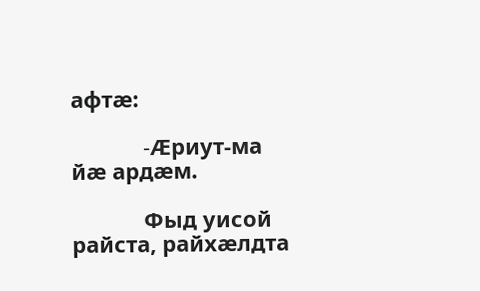афтæ:

            -Æриут-ма йæ ардæм.

            Фыд уисой райста, райхæлдта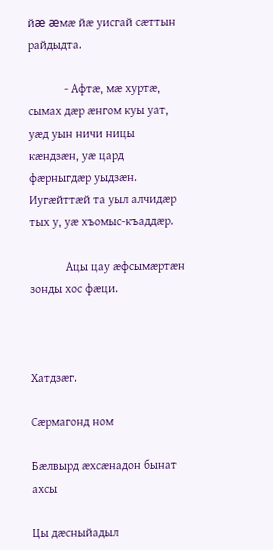йæ æмæ йæ уисгай сæттын райдыдта.

            - Афтæ, мæ хуртæ, сымах дæр æнгом куы уат, уæд уын ничи ницы кæндзæн, уæ цард фæрныгдæр уыдзæн. Иугæйттæй та уыл алчидæр тых у, уæ хъомыс-къаддæр.

            Ацы цау æфсымæртæн зонды хос фæци.



Хатдзæг.

Сæрмагонд ном

Бæлвырд æхсæнадон бынат ахсы

Цы дæсныйадыл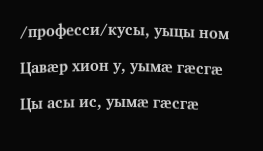/професси/кусы, уыцы ном

Цавæр хион у, уымæ гæсгæ

Цы асы ис, уымæ гæсгæ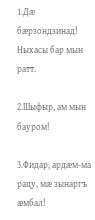1.Дæ бæрзондзинад! Ныхасы бар мын ратт.

2.Шыфыр, ам мын бауром!

3.Фидар, ардæм-ма рацу, мæ зынаргъ æмбал!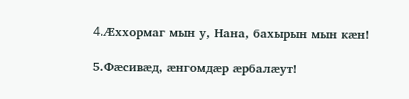4.Æххормаг мын у, Нана, бахырын мын кæн!

5.Фæсивæд, æнгомдæр æрбалæут!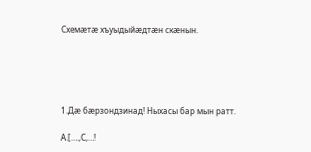Схемæтæ хъуыдыйæдтæн скæнын.





1.Дæ бæрзондзинад! Ныхасы бар мын ратт.

А.[….,С,…!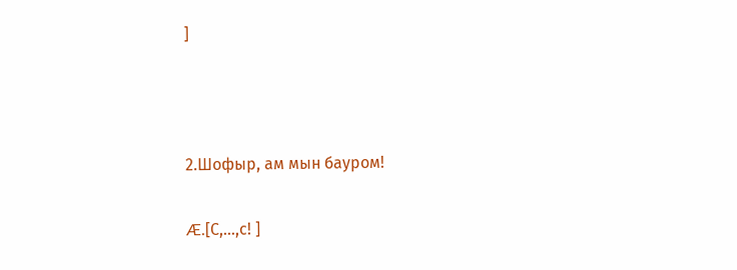]



2.Шофыр, ам мын бауром!

Æ.[С,…,с! ]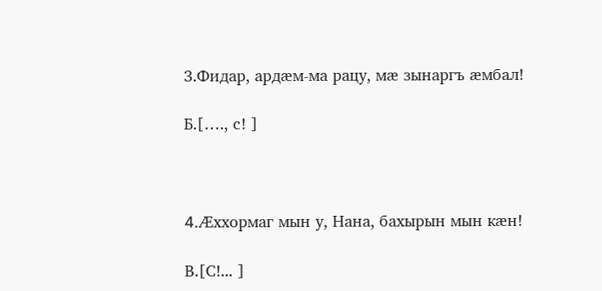3.Фидар, ардæм-ма рацу, мæ зынаргъ æмбал!

Б.[…., с! ]



4.Æххормаг мын у, Нана, бахырын мын кæн!

В.[С!... ]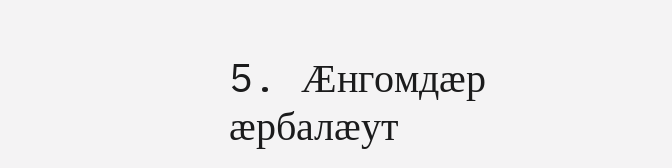5. Æнгомдæр æрбалæут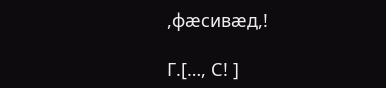,фæсивæд,!

Г.[…, С! ]